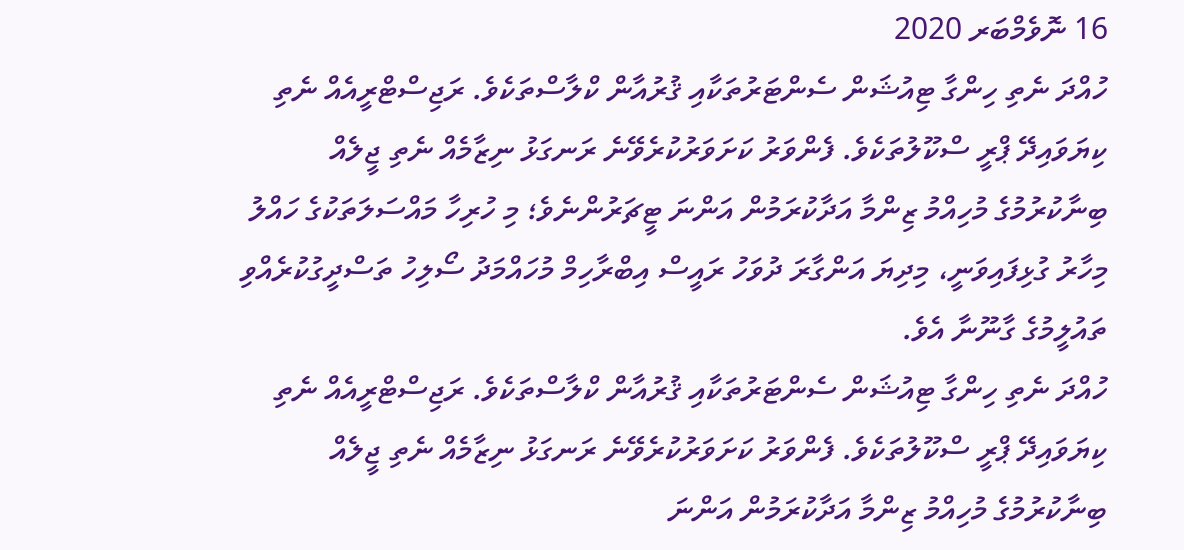16 ނޮވެމްބަރ 2020
ހުއްދަ ނެތި ހިންގާ ޓިއުޝަން ސެންޓަރުތަކާއި ޤުރުއާން ކްލާސްތަކެވެ. ރަޖިސްޓްރީއެއް ނެތި ކިޔަވައިދޭ ޕްރީ ސްކޫލުތަކެވެ. ފެންވަރު ކަށަވަރުކުރެވޭނެ ރަނގަޅު ނިޒާމެއް ނެތި ޖީލެއް ބިނާކުރުމުގެ މުހިއްމު ޒިންމާ އަދާކުރަމުން އަންނަ ޓީޗަރުންނެވެ؛ މި ހުރިހާ މައްސަލަތަކުގެ ހައްލު މިހާރު ގުޅިފައިވަނީ، މިދިޔަ އަންގާރަ ދުވަހު ރައީސް އިބްރާހިމް މުހައްމަދު ސޯލިހު ތަސްދީގުކުރެއްވި ތައުލީމުގެ ގާނޫނާ އެވެ.
ހުއްދަ ނެތި ހިންގާ ޓިއުޝަން ސެންޓަރުތަކާއި ޤުރުއާން ކްލާސްތަކެވެ. ރަޖިސްޓްރީއެއް ނެތި ކިޔަވައިދޭ ޕްރީ ސްކޫލުތަކެވެ. ފެންވަރު ކަށަވަރުކުރެވޭނެ ރަނގަޅު ނިޒާމެއް ނެތި ޖީލެއް ބިނާކުރުމުގެ މުހިއްމު ޒިންމާ އަދާކުރަމުން އަންނަ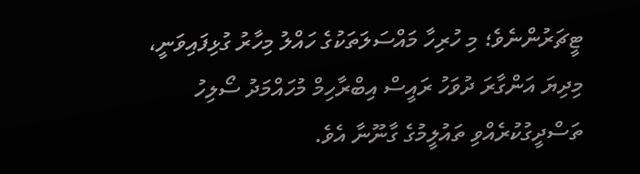ޓީޗަރުންނެވެ؛ މި ހުރިހާ މައްސަލަތަކުގެ ހައްލު މިހާރު ގުޅިފައިވަނީ، މިދިޔަ އަންގާރަ ދުވަހު ރައީސް އިބްރާހިމް މުހައްމަދު ސޯލިހު ތަސްދީގުކުރެއްވި ތައުލީމުގެ ގާނޫނާ އެވެ.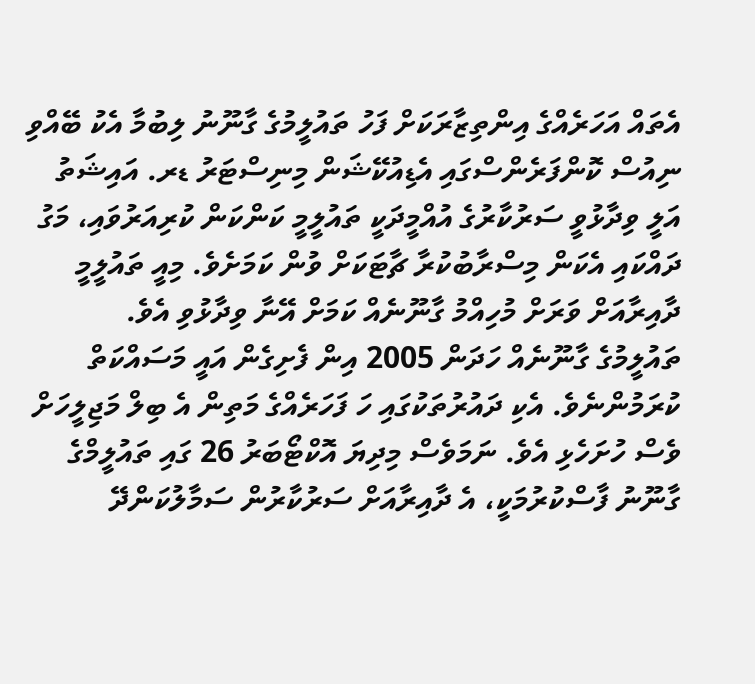އެތައް އަހަރެއްގެ އިންތިޒާރަކަށް ފަހު ތައުލީމުގެ ގާނޫނު ލިބުމާ އެކު ބޭއްވި ނިއުސް ކޮންފަރެންސްގައި އެޑިއުކޭޝަން މިނިސްޓަރު ޑރ. އައިޝަތު އަލީ ވިދާޅުވީ ސަރުކާރުގެ އުއްމީދަކީ ތައުލީމީ ކަންކަން ކުރިއަރުވައި، މަގު ދައްކައި އެކަން މިސްރާބުކުރާ ޗާޓަކަށް ވުން ކަމަށެވެ. މިއީ ތައުލީމީ ދާއިރާއަށް ވަރަށް މުހިއްމު ގާނޫނެއް ކަމަށް އޭނާ ވިދާޅުވި އެވެ.
ތައުލީމުގެ ގާނޫނެއް ހަދަން 2005 އިން ފެށިގެން އައީ މަސައްކަތް ކުރަމުންނެވެ. އެކި ދައުރުތަކުގައި ހަ ފަހަރެއްގެ މަތިން އެ ބިލް މަޖިލީހަށް ވެސް ހުށަހެޅި އެވެ. ނަމަވެސް މިދިޔަ އޮކްޓޯބަރު 26 ގައި ތައުލީމްގެ ގާނޫނު ފާސްކުރުމަކީ، އެ ދާއިރާއަށް ސަރުކާރުން ސަމާލުކަންދޭ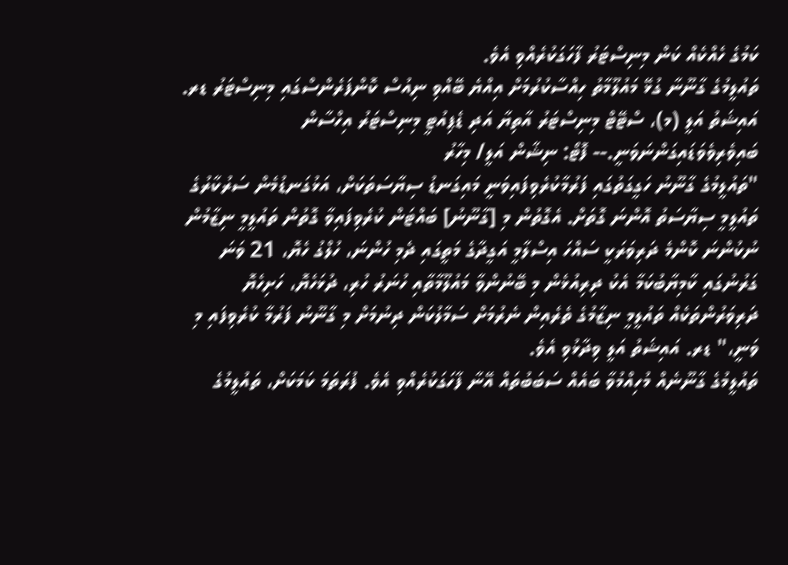ކަމުގެ ހެއްކެއް ކަން މިނިސްޓަރު ފާހަގަކުރެއްވި އެވެ.
ތައުލީމުގެ ގާނޫނާ ގުޅޭ މައުލޫމާތު ހިއްސާކުރުމަށް އިއްޔެ ބޭއްވި ނިއުސް ކޮންފަރެންސްގައި މިނިސްޓަރު ޑރ. އައިޝަތު އަލީ (މ)، ސްޓޭޓް މިނިސްޓަރު އާތިޔާ އަދި ޑެޕިއުޓީ މިނިސްޓަރު އިހްސާން ބައިވެރިވެވަޑައިގަންނަވަނީ.-- ފޮޓޯ: ނިޝާން އަލީ/ މިހާރު
"ތައުލީމުގެ ގާނޫނު ހަގީގަތުގައި ފަރުމާކުރެވިފައިވަނީ މައިގަނޑު ސިޔާސަތަކަށް، އަޅުގަނޑުމެން ސަރުކާރުގެ ތައުލީމީ ސިޔާސަތު އޮންނަ ގޮތަށް. އެގޮތުން މި [ގާނޫނު] ބައްޓަން ކުރެވިފައިވާ ގޮތުން ތައުލީމީ ނިޒާމުން ނުކުންނަ ކޮންމެ ދަރިވަރަކީ ސައްހަ އިސްލާމީ އަގީދާގެ މަތީގައި ދެމި ހުންނަ، ހުލްގު ހެޔޮ، 21 ވަނަ ގަރުނުގައި ކާމިޔާބުކަމާ އެކު ދިރިއުޅެން މި ބޭނުންވާ މައުލޫމާތާއި ހުނަރު ހުރި، ދުޅަހެޔޮ، ހަށިހެޔޮ ދަރިވަރުންތަކެއް ތައުލީމީ ނިޒާމުގެ ތެރެއިން ނެރުމަށް ސަމާލުކަން ދިނުމަށް މި ގާނޫނު ފަރުމާ ކުރެވިފައި މި ވަނީ،" ޑރ. އައިޝަތު އަލީ ވިދާޅުވި އެވެ.
ތައުލީމުގެ ގާނޫނެއް މުހިއްމުވާ ބައެއް ސަބަބުތައް އޭނާ ފާހަގަކުރެއްވި އެވެ. ފުރަތަމަ ކަމަކަށް، ތައުލީމުގެ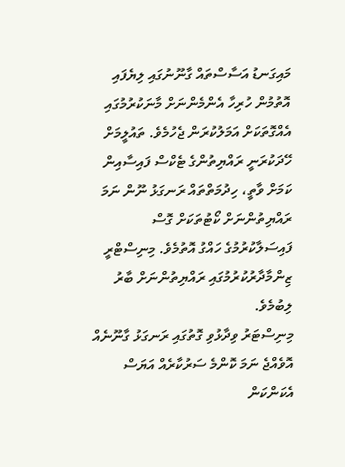މައިގަނޑު އަސާސްތައް ގާނޫނުގައި ލިޔެފައި އޮތުމުން ހުރިހާ އެންމެންނަށް މާނަކުރުމުގައި އެއްގޮތަކަށް އަމަލުކުރަން ޖެހުމެވެ. ތައުލީމަށް ހޭދަކުރަނީ ރައްޔިތުންގެ ޓެކްސް ފައިސާއިން ކަމަށް ވާތީ، ހިދުމަތްތައް ރަނގަޅު ނޫން ނަމަ ރައްޔިތުންނަށް ކޯޓުތަކަށް ގޮސް ފައިސަލާކުރުމުގެ ހައްގު އޮތުމެވެ. މިނިސްޓްރީ ޒިންމާދާރުކުރުމުގައި ރައްޔިތުންނަށް ބާރު ލިބުމެވެ.
މިނިސްޓަރު ވިދާޅުވި ގޮތުގައި ރަނގަޅު ގާނޫނެއް އޮވެއްޖެ ނަމަ ކޮންމެ ސަރުކާރެއް އަޔަސް އެކަންކަން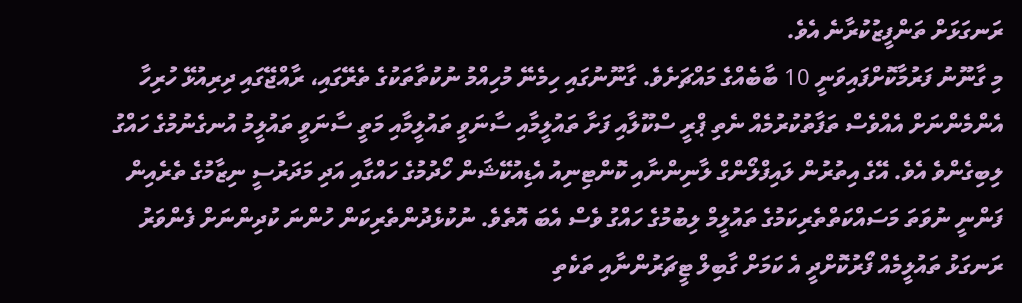ރަނގަޅަށް ތަންފީޒުކުރާނެ އެވެ.
މި ގާނޫނު ފަރުމާކޮށްފައިވަނީ 10 ބާބެއްގެ މައްޗަށެވެ. ގާނޫނުގައި ހިމެނޭ މުހިއްމު ނުކުތާތަކުގެ ތެރޭގައި، ރާއްޖޭގައި ދިރިއުޅޭ ހުރިހާ އެންމެންނަށް އެއްވެސް ތަފާތުކުރުމެއް ނެތި ޕްރީ ސްކޫލާއި ފަށާ ތައުލީމާއި ސާނަވީ ތައުލީމާއި މަތީ ސާނަވީ ތައުލީމު އުނގެނުމުގެ ހައްގު ލިބިގެންވެ އެވެ. އޭގެ އިތުރުން ލައިފްލޯންގް ލާނިންނާއި ކޮންޓިނިއު އެޑިއުކޭޝަން ހޯދުމުގެ ހައްގާއި އަދި މަދަރުސީ ނިޒާމުގެ ތެރެއިން ފަންނީ ނުވަތަ މަސައްކަތްތެރިކަމުގެ ތައުލީމް ލިބުމުގެ ހައްގު ވެސް އެބަ އޮތެވެ. ނުކުޅެދުންތެރިކަން ހުންނަ ކުދިންނަށް ފެންވަރު ރަނގަޅު ތައުލީމެއް ފޯރުކޮށްދީ އެ ކަމަށް ގާބިލް ޓީޗަރުންނާއި ތަކެތި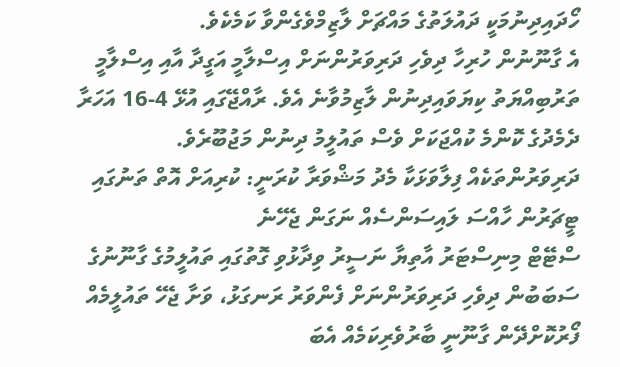ހޯދައިދިނުމަކީ ދައުލަތުގެ މައްޗަށް ލާޒިމްވެގެންވާ ކަމެކެވެ.
އެ ގާނޫނުން ހުރިހާ ދިވެހި ދަރިވަރުންނަށް އިސްލާމީ އަގީދާ އާއި އިސްލާމީ ތަރުބިއްޔަތު ކިޔަވައިދިނުން ލާޒިމުވާނެ އެވެ. ރާއްޖޭގައި އުޅޭ 4-16 އަހަރާ ދެމެދުގެ ކޮންމެ ކުއްޖަކަށް ވެސް ތައުލީމު ދިނުން މަޖުބޫރެވެ.
ދަރިވަރުންތަކެއް ފިލާވަޅަކާ މެދު މަޝްވަރާ ކުރަނީ: ކުރިއަށް އޮތް ތަނުގައި ޓީޗަރުން ހާއްސަ ލައިސަންސެއް ނަގަން ޖެހޭނެ
ސްޓޭޓް މިނިސްޓަރު އާތިޔާ ނަސީރު ވިދާޅުވި ގޮތުގައި ތައުލީމުގެ ގާނޫނުގެ ސަބަބުން ދިވެހި ދަރިވަރުންނަށް ފެންވަރު ރަނގަޅު، ވަށާ ޖެހޭ ތައުލީމެއް ފޯރުކޮށްދޭން ގާނޫނީ ބާރުވެރިކަމެއް އެބަ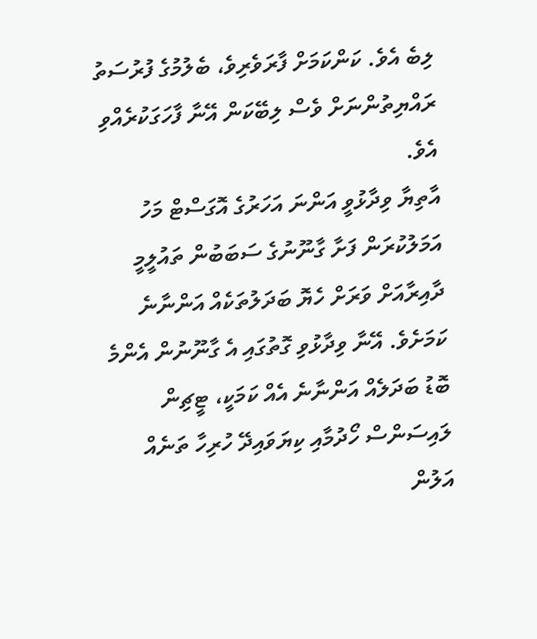ލިބެ އެވެ. ކަންކަމަށް ފާރަވެރިވެ، ބެލުމުގެ ފުރުސަތު ރައްޔިތުންނަށް ވެސް ލިބޭކަން އޭނާ ފާހަގަކުރެއްވި އެވެ.
އާތިޔާ ވިދާޅުވީ އަންނަ އަހަރުގެ އޮގަސްޓް މަހު އަމަލުކުރަން ފަށާ ގާނޫނުގެ ސަބަބުން ތައުލީމީ ދާއިރާއަށް ވަރަށް ހެޔޮ ބަދަލުތަކެއް އަންނާނެ ކަމަށެވެ. އޭނާ ވިދާޅުވި ގޮތުގައި އެ ގާނޫނުން އެންމެ ބޮޑު ބަދަލެއް އަންނާނެ އެއް ކަމަކީ، ޓީޗިން ލައިސަންސް ހޯދުމާއި ކިޔަވައިދޭ ހުރިހާ ތަނެއް އަލުން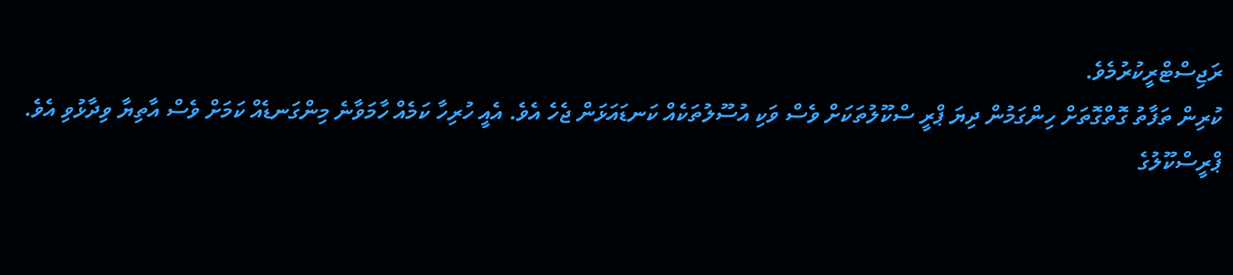ރަޖިސްޓްރީކުރުމެވެ.
ކުރިން ތަފާތު ގޮތްގޮތަށް ހިންގަމުން ދިޔަ ޕްރީ ސްކޫލުތަކަށް ވެސް ވަކި އުސޫލުތަކެއް ކަނޑައަޅަން ޖެހެ އެވެ. އެއީ ހުރިހާ ކަމެއް ހާމަވާނެ މިންގަނޑެއް ކަމަށް ވެސް އާތިޔާ ވިދާޅުވި އެވެ.
ޕްރީސްކޫލުގެ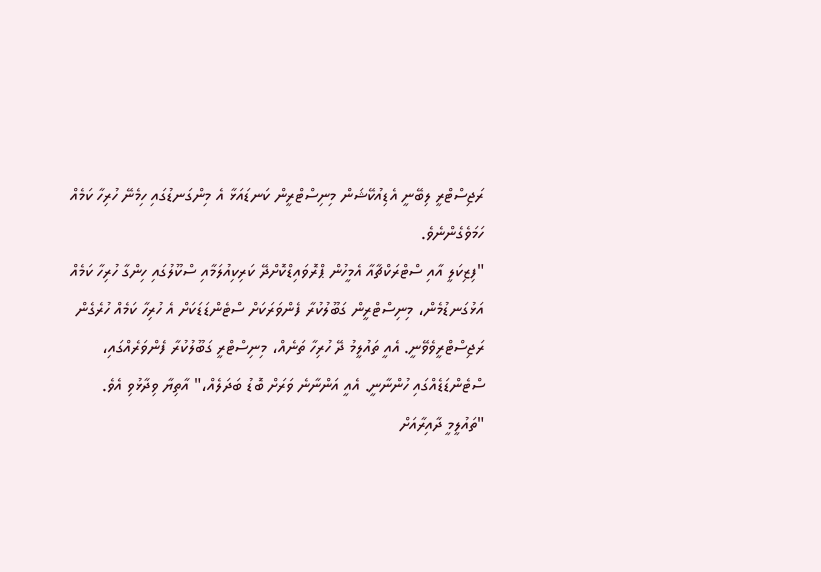ރަޖިސްޓްރީ ލިބޭނީ އެޑިއުކޭޝަން މިނިސްޓްރީން ކަނޑައަޅާ އެ މިންގަނޑުގައި ހިމެނޭ ހުރިހާ ކަމެއް ހަމަވެގެންނެވެ.
"ފިޒިކަލީ އާއި ސްޓްރަކްޗާއާ އެމީހުން ޕްރޮވައިޑްކޮށްދޭ ކަރިކިއުލަމާއި ސްކޫލުގައި ހިންގާ ހުރިހާ ކަމެއް އަޅުގަނޑުމެން، މިނިސްޓްރީން ގަބޫލުކުރާ ފެންވަރަކަށް ސްޓެންޑަޑަކަށް އެ ހުރިހާ ކަމެއް ހުރެގެން ރަޖިސްޓްރީވެވޭނީ. އެއީ ތައުލީމު ދޭ ހުރިހާ ތަނެއް، މިނިސްޓްރީ ގަބޫލުކުރާ ފެންވަރެއްގައި، ސްޓެންޑަޑެއްގައި ހުންނާނީ. އެއީ އަންނާނެ ވަރަށް ބޮޑު ބަދަލެއް،" އާތިޔާ ވިދާޅުވި އެވެ.
"ތައުލީމީ ދާއިރާއަށް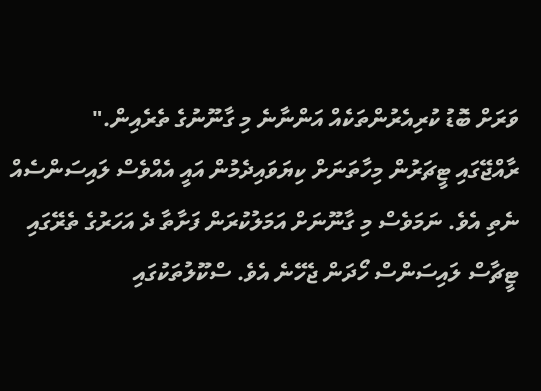ވަރަށް ބޮޑު ކުރިއެރުންތަކެއް އަންނާނެ މި ގާނޫނުގެ ތެރެއިން."
ރާއްޖޭގައި ޓީޗަރުން މިހާތަނަށް ކިޔަވައިދެމުން އައީ އެއްވެސް ލައިސަންސެއް ނެތި އެވެ. ނަމަވެސް މި ގާނޫނަށް އަމަލުކުރަން ފަށާތާ ދެ އަހަރުގެ ތެރޭގައި ޓީޗާސް ލައިސަންސް ހޯދަން ޖެހޭނެ އެވެ. ސްކޫލުތަކުގައި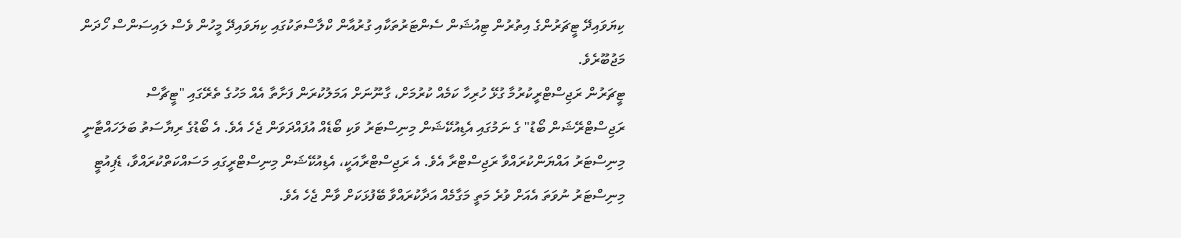ކިޔަވައިދޭ ޓީޗަރުންގެ އިތުރުން ޓިއުޝަން ސެންޓަރުތަކާއި ގުރުއާން ކްލާސްތަކުގައި ކިޔަވައިދޭ މީހުން ވެސް ލައިސަންސް ހޯދަން މަޖުބޫރެވެ.
ޓީޗަރުން ރަޖިސްޓްރީކުރުމާ ގުޅޭ ހުރިހާ ކަމެއް ކުރުމަށް، ގާނޫނަށް އަމަލުކުރަން ފަށާތާ އެއް މަހުގެ ތެރޭގައި "ޓީޗާސް ރަޖިސްޓްރޭޝަން ބޯޑު" ގެ ނަމުގައި އެޑިއުކޭޝަން މިނިސްޓަރު ވަކި ބޯޑެއް އުފައްދަވަން ޖެހެ އެވެ. އެ ބޯޑުގެ ރިޔާސަތު ބަލަހައްޓާނީ މިނިސްޓަރު އައްޔަންކުރައްވާ ރަޖިސްޓްރާ އެވެ. އެ ރަޖިސްޓްރާއަކީ، އެޑިއުކޭޝަން މިނިސްޓްރީގައި މަސައްކަތްކުރައްވާ، ޑެޕިއުޓީ މިނިސްޓަރު ނުވަތަ އެއަށް ވުރެ މަތީ މަގާމެއް އަދާކުރައްވާ ބޭފުޅަކަށް ވާން ޖެހެ އެވެ.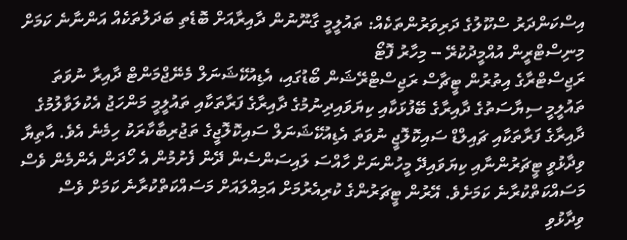އިސްކަންދަރު ސްކޫލުގެ ދަރިވަރުންތަކެއް: ތައުލީމީ ގާނޫނުން ދާއިރާއަށް ބޮޑެތި ބަދަލުތަކެއް އަންނާނެ ކަމަށް މިނިސްޓްރީން އުއްމީދުކުރޭ -- މިހާރު ފޮޓޯ
ރަޖިސްޓްރާގެ އިތުރުން ޓީޗާސް ރަޖިސްޓްރޭޝަން ބޯޑުގައި، އެޑިއުކޭޝަނަލް މެނޭޖްމަންޓް ދާއިރާ ނުވަތަ ތައުލީމީ ސިޔާސަތުގެ ދާއިރާގެ ބޭފުޅަކާއި ކިޔަވައިދިނުމުގެ ދާއިރާގެ ފަރާތަކާއި ތައުލީމީ މަންހަޖު އެކުލަވާލުމުގެ ދާއިރާގެ ފަރާތަކާއި ޗައިލްޑް ސައިކޮލޮޖީ ނުވަތަ އެޑިއުކޭޝަނަލް ސައިކޮލޮޖީގެ ތަޖުރިބާކާރަކު ހިމެނެ އެވެ. އާތިޔާ ވިދާޅުވީ ޓީޗަރުންނާއި ކިޔަވައިދޭ މީހުންނަށް ހާއްސަ ލައިސަންސެން ދޭން ފެށުމުން އެ ހޯދަން އެންމެން ވެސް މަސައްކަތްކުރާނެ ކަމަށެވެ. އޭރުން ޓީޗަރުންގެ ކުރިއެރުމަށް އަމިއްލައަށް މަސައްކަތްކުރާނެ ކަމަށް ވެސް ވިދާޅުވި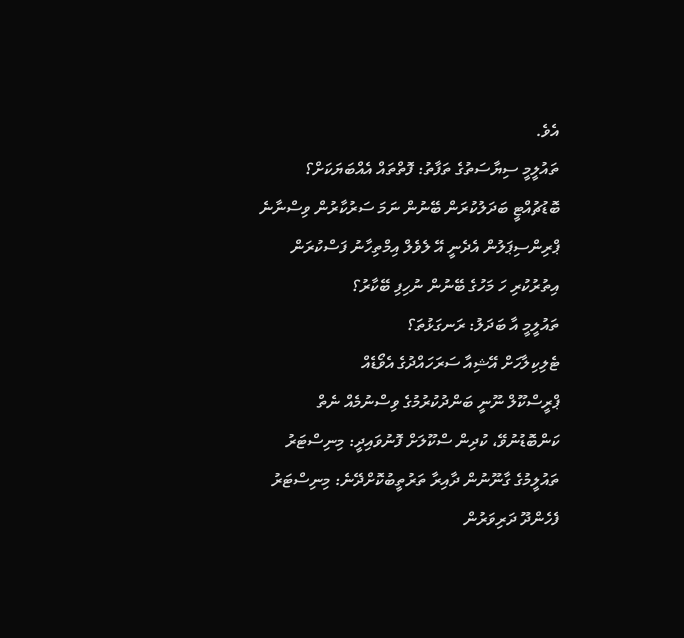އެވެ.
ތައުލީމީ ސިޔާސަތުގެ ތަފާތު: ފޮތްތައް އެއްބަޔަކަށް؟
ބޮޑުޗުއްޓީ ބަދަލުކުރަން ބޭނުން ނަމަ ސަރުކާރުން ވިސްނާނެ
ޕްރިންސިޕަލުން އެދެނީ އޭ ލެވެލް އިމްތިހާނު ފަސްކުރަން
އިތުރުކުރި ހަ މަހުގެ ބޭނުން ނުހިފި ބޭކާރު؟
ތައުލީމީ އާ ބަދަލު: ރަނގަޅުތަ؟
ޓެލިކިލާހަށް އޭޝިއާ ސަރަހައްދުގެ އެވޯޑެއް
ޕްރީސްކޫލް ނޫނީ ބަންދުކުރުމުގެ ވިސްނުމެއް ނެތް
ކަންބޮޑުނުވޭ، ކުދިން ސްކޫލަށް ފޮނުވައިދީ: މިނިސްޓަރު
ތައުލީމުގެ ގާނޫނުން ދާއިރާ ތަރުތީބުކޮށްދޭނެ: މިނިސްޓަރު
ފެހެންދޫ ދަރިވަރުން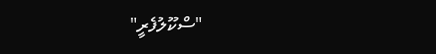"ސްކޫލުފެރީ"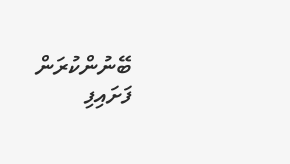ބޭނުންކުރަން ފަށައިފި